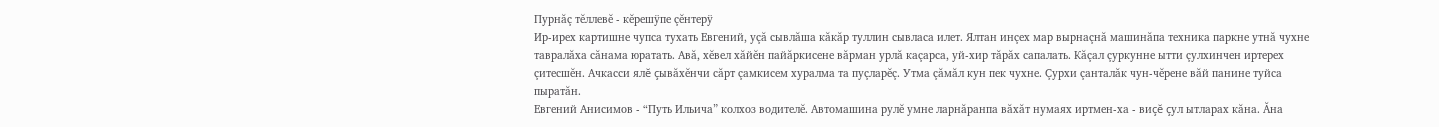Пурнăç тĕллевĕ - кĕрешÿпе çĕнтерÿ
Ир-ирех картишне чупса тухать Евгений, уçă сывлăша кăкăр туллин сывласа илет. Ялтан инçех мар вырнаçнă машинăпа техника паркне утнă чухне тавралăха сăнама юратать. Авă, хĕвел хăйĕн пайăркисене вăрман урлă каçарса, уй-хир тăрăх сапалать. Кăçал çуркунне ытти çулхинчен иртерех çитесшĕн. Ачкасси ялĕ çывăхĕнчи сăрт çамкисем хуралма та пуçларĕç. Утма çăмăл кун пек чухне. Çурхи çанталăк чун-чĕрене вăй панине туйса пыратăн.
Евгений Анисимов - “Путь Ильича” колхоз водителĕ. Автомашина рулĕ умне ларнăранпа вăхăт нумаях иртмен-ха - виçĕ çул ытларах кăна. Ăна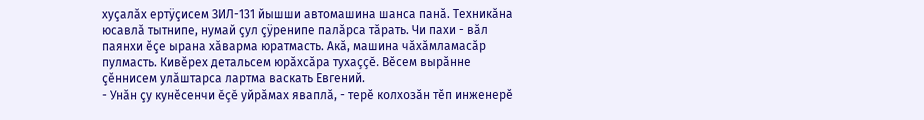хуçалăх ертÿçисем ЗИЛ-131 йышши автомашина шанса панă. Техникăна юсавлă тытнипе, нумай çул çÿренипе палăрса тăрать. Чи пахи - вăл паянхи ĕçе ырана хăварма юратмасть. Акă, машина чăхăмламасăр пулмасть. Кивĕрех детальсем юрăхсăра тухаççĕ. Вĕсем вырăнне çĕннисем улăштарса лартма васкать Евгений.
- Унăн çу кунĕсенчи ĕçĕ уйрăмах яваплă, - терĕ колхозăн тĕп инженерĕ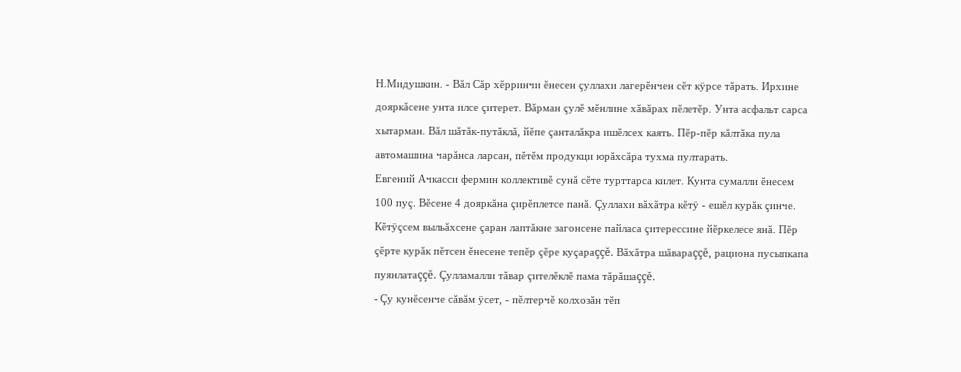Н.Мидушкин. - Вăл Сăр хĕрринчи ĕнесен çуллахи лагерĕнчен сĕт кÿрсе тăрать. Ирхине дояркăсене унта илсе çитерет. Вăрман çулĕ мĕнлине хăвăрах пĕлетĕр. Унта асфальт сарса хытарман. Вăл шăтăк-путăклă, йĕпе çанталăкра ишĕлсех каять. Пĕр-пĕр кăлтăка пула автомашина чарăнса ларсан, пĕтĕм продукци юрăхсăра тухма пултарать.
Евгений Ачкасси фермин коллективĕ сунă сĕте турттарса килет. Кунта сумалли ĕнесем 100 пуç. Вĕсене 4 дояркăна çирĕплетсе панă. Çуллахи вăхăтра кĕтÿ - ешĕл курăк çинче. Кĕтÿçсем выльăхсене çаран лаптăкне загонсене пайласа çитерессине йĕркелесе янă. Пĕр çĕрте курăк пĕтсен ĕнесене тепĕр çĕре куçараççĕ. Вăхăтра шăвараççĕ, рациона пусыпкапа пуянлатаççĕ. Çулламалли тăвар çителĕклĕ пама тăрăшаççĕ.
- Çу кунĕсенче сăвăм ÿсет, - пĕлтерчĕ колхозăн тĕп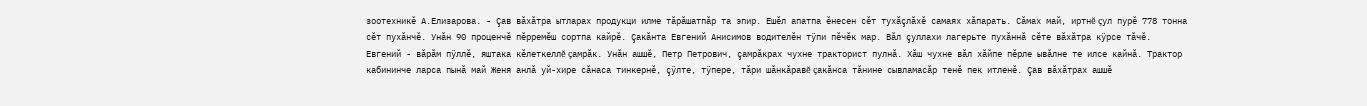зоотехникĕ А.Елизарова. - Çав вăхăтра ытларах продукци илме тăрăшатпăр та эпир. Ешĕл апатпа ĕнесен сĕт тухăçлăхĕ самаях хăпарать. Сăмах май, иртнĕ çул пурĕ 778 тонна сĕт пухăнчĕ. Унăн 90 проценчĕ пĕрремĕш сортпа кайрĕ. Çакăнта Евгений Анисимов водителĕн тÿпи пĕчĕк мар. Вăл çуллахи лагерьте пухăннă сĕте вăхăтра кÿрсе тăчĕ.
Евгений - вăрăм пÿллĕ, яштака кĕлеткеллĕ çамрăк. Унăн ашшĕ, Петр Петрович, çамрăкрах чухне тракторист пулнă. Хăш чухне вăл хăйпе пĕрле ывăлне те илсе кайнă. Трактор кабининче ларса пынă май Женя анлă уй-хире сăнаса тинкернĕ, çÿлте, тÿпере, тăри шăнкăравĕ çакăнса тăнине сывламасăр тенĕ пек итленĕ. Çав вăхăтрах ашшĕ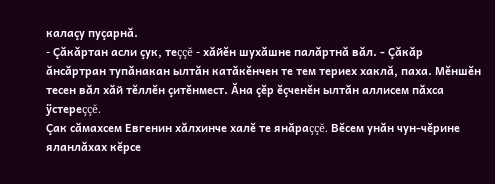калаçу пуçарнă.
- Çăкăртан асли çук, теççĕ - хăйĕн шухăшне палăртнă вăл. - Çăкăр ăнсăртран тупăнакан ылтăн катăкĕнчен те тем териех хаклă, паха. Мĕншĕн тесен вăл хăй тĕллĕн çитĕнмест. Ăна çĕр ĕçченĕн ылтăн аллисем пăхса ÿстереççĕ.
Çак сăмахсем Евгенин хăлхинче халĕ те янăраççĕ. Вĕсем унăн чун-чĕрине яланлăхах кĕрсе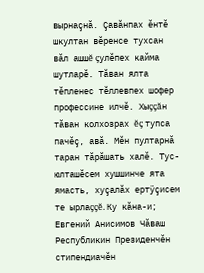вырнаçнă. Çавăнпах ĕнтĕ шкултан вĕренсе тухсан вăл ашшĕ çулĕпех кайма шутларĕ. Тăван ялта тĕпленес тĕллевпех шофер профессине илчĕ. Хыççăн тăван колхозрах ĕç тупса пачĕç, авă. Мĕн пултарнă таран тăрăшать халĕ. Тус-юлташĕсем хушшинче ята ямасть, хуçалăх ертÿçисем те ырлаççĕ. Ку кăна-и; Евгений Анисимов Чăваш Республикин Президенчĕн стипендиачĕн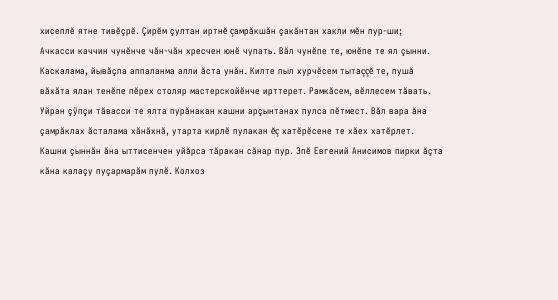хисеплĕ ятне тивĕçрĕ. Çирĕм çултан иртнĕ çамрăкшăн çакăнтан хакли мĕн пур-ши;
Ачкасси каччин чунĕнче чăн-чăн хресчен юнĕ чупать. Вăл чунĕпе те, юнĕпе те ял çынни. Каскалама, йывăçпа аппаланма алли ăста унăн. Килте пыл хурчĕсем тытаççĕ те, пушă вăхăта ялан тенĕпе пĕрех столяр мастерскойĕнче ирттерет. Рамкăсем, вĕллесем тăвать. Уйран çÿпçи тăвасси те ялта пурăнакан кашни арçынтанах пулса пĕтмест. Вăл вара ăна çамрăклах ăсталама хăнăхнă, утарта кирлĕ пулакан ĕç хатĕрĕсене те хăех хатĕрлет.
Кашни çыннăн ăна ыттисенчен уйăрса тăракан сăнар пур. Эпĕ Евгений Анисимов пирки ăçта кăна калаçу пуçармарăм пулĕ. Колхоз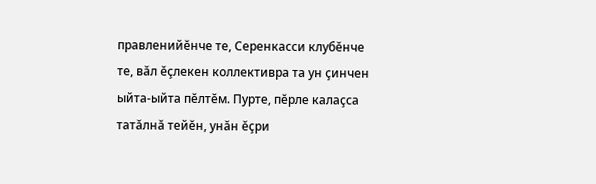правленийĕнче те, Серенкасси клубĕнче те, вăл ĕçлекен коллективра та ун çинчен ыйта-ыйта пĕлтĕм. Пурте, пĕрле калаçса татăлнă тейĕн, унăн ĕçри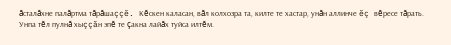ăсталăхне палăртма тăрăшаççĕ. Кĕскен каласан, вăл колхозра та, килте те хастар, унăн аллинче ĕç вĕресе тăрать.
Унпа тĕл пулнă хыççăн эпĕ те çакна лайăх туйса илтĕм.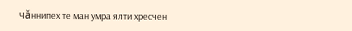Чăннипех те ман умра ялти хресчен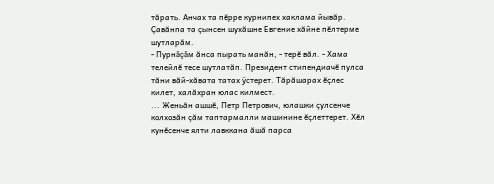тăрать. Анчах та пĕрре курнипех хаклама йывăр. Çавăнпа та çынсен шухăшне Евгение хăйне пĕлтерме шутларăм.
- Пурнăçăм ăнса пырать манăн, - терĕ вăл. - Хама телейлĕ тесе шутлатăп. Президент стипендиачĕ пулса тăни вăй-хăвата татах ÿстерет. Тăрăшарах ĕçлес килет, халăхран юлас килмест.
... Женьăн ашшĕ, Петр Петрович, юлашки çулсенче колхозăн çăм таптармалли машинине ĕçлеттерет. Хĕл кунĕсенче ялти лавккана ăшă парса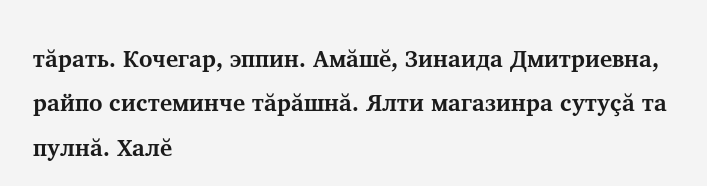тăрать. Кочегар, эппин. Амăшĕ, Зинаида Дмитриевна, райпо системинче тăрăшнă. Ялти магазинра сутуçă та пулнă. Халĕ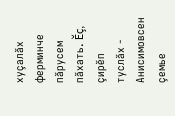хуçалăх ферминче пăрусем пăхать. Ĕç, çирĕп туслăх - Анисимовсен çемье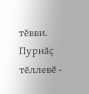тĕвви. Пурнăç тĕллевĕ -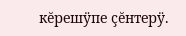кĕрешÿпе çĕнтерÿ.